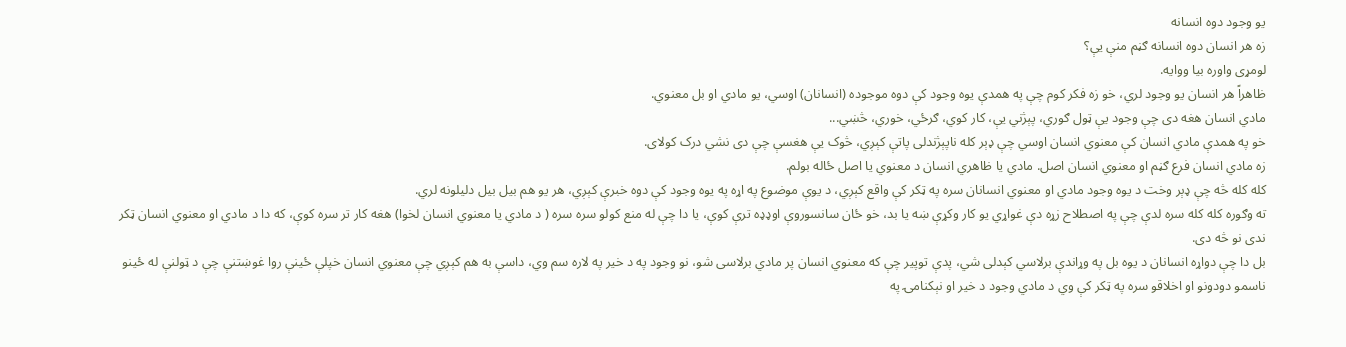یو وجود دوه انسانه
زه هر انسان دوه انسانه ګڼم منې یې؟
لومړی واوره بیا ووایه.
ظاهراً هر انسان یو وجود لري، خو زه فکر کوم چې په همدې یوه وجود کې دوه موجوده (انسانان) اوسي، یو مادي او بل معنوي.
مادي انسان هغه دی چې وجود یې ټول ګوري، پېژني یې، کار کوي، ګرځي، خوري، څښي...
خو په همدې مادي انسان کې معنوي انسان اوسي چې ډېر کله ناپېژندلی پاتې کېږي، څوک یې هغسې چې دی نشي درک کولای.
زه مادي انسان فرع ګڼم او معنوي انسان اصل. مادي یا ظاهري انسان د معنوي یا اصل ځاله بولم.
کله کله څه چې ډېر وخت د یوه وجود مادي او معنوي انسانان سره په ټکر کې واقع کېږي، د یوې موضوع په اړه په یوه وجود کې دوه خبرې کېږي، هر یو هم بیل بیل دلیلونه لري.
ته وګوره کله کله سره لدې چې په اصطلاح زړه دې غواړي یو کار وکړې ښه یا بد، خو ځان سانسوروې اوډډه ترې کوې، یا دا چې له منع کولو سره سره ( د مادي یا معنوي انسان لخوا) هغه کار تر سره کوې، که دا د مادي او معنوي انسان ټکر ندی نو څه دی.
بل دا چې دواړه انسانان د یوه بل په وړاندې برلاسي کېدلی شي، پدې توپیر چې که معنوي انسان پر مادي برلاسی شو، نو وجود په د خیر په لاره سم وي، داسې به هم کېږي چې معنوي انسان خپلې ځینې روا غوښتنې چې د ټولنې له ځینو ناسمو دودونو او اخلاقو سره په ټکر کې وي د مادي وجود د خیر او نېکنامۍ په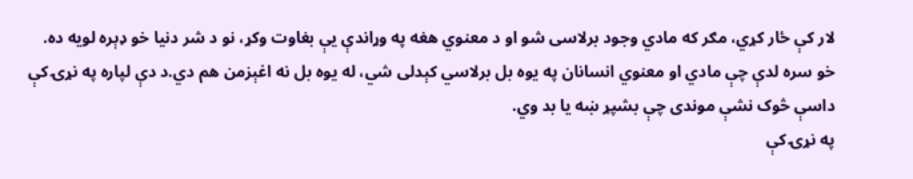لار کې ځار کړي، مګر که مادي وجود برلاسی شو او د معنوي هغه په وړاندې یې بغاوت وکړ، نو د شر دنیا خو ډېره لویه ده.
خو سره لدې چې مادي او معنوي انسانان په یوه بل برلاسي کېدلی شي، له یوه بل نه اغېزمن هم دي.د دې لپاره په نړۍ کې داسې څوک نشې موندی چې بشپړ ښه یا بد وي.
په نړۍ کې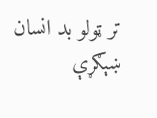تر ټولو بد انسان ښېګړې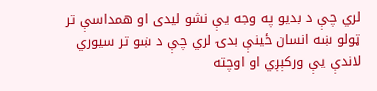لري چې د بدیو په وجه یې نشو لیدی او همداسې تر ټولو ښه انسان ځینې بدۍ لري چې د ښو تر سیوري لاندې یې ورکېږي او اوچته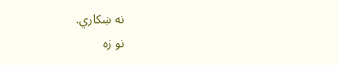نه ښکاري.
نو زه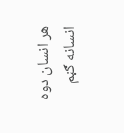هر انسان دوه انسانه ګڼم